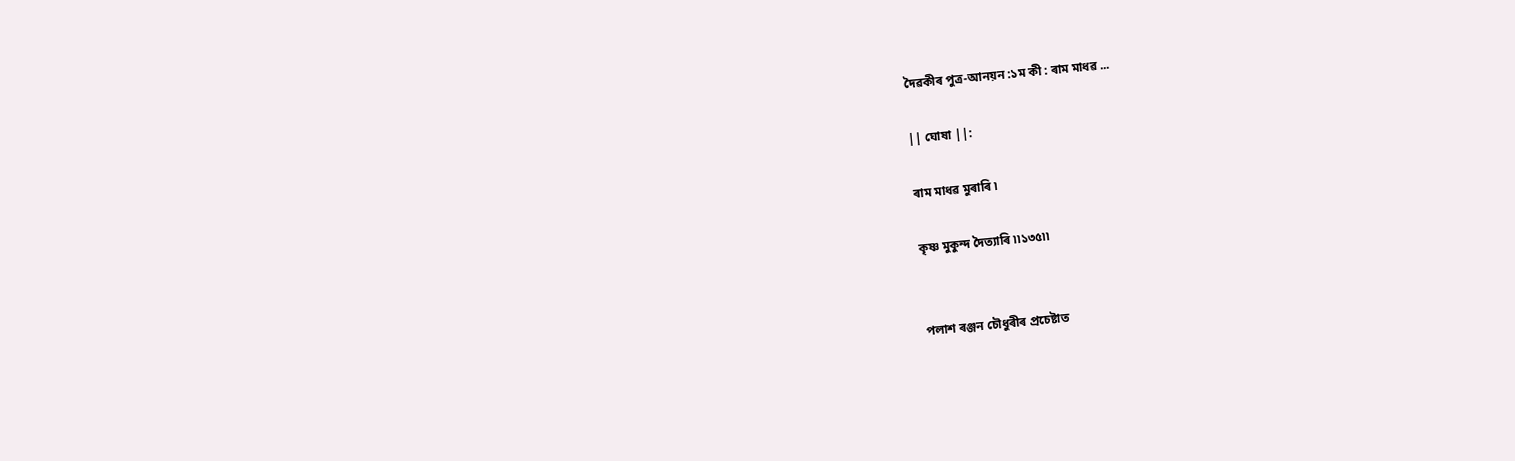দৈৱকীৰ পুত্ৰ-আনয়ন :১ম কী : ৰাম মাধৱ ...

|| ঘোষা ||:

ৰাম মাধৱ মুৰাৰি ৷

কৃষ্ণ মুকুন্দ দৈত্যাৰি ৷৷১৩৫৷৷


পলাশ ৰঞ্জন চৌধুৰীৰ প্ৰচেষ্টাত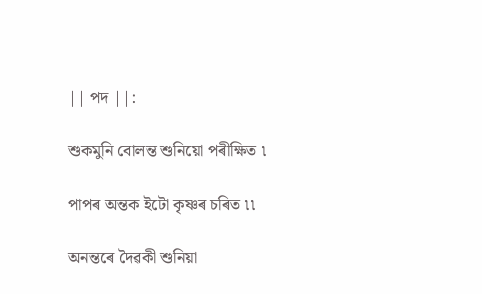|| পদ ||:

শুকমুনি বোলন্ত শুনিয়ো পৰীক্ষিত ৷

পাপৰ অন্তক ইটো কৃষ্ণৰ চৰিত ৷৷

অনন্তৰে দৈৱকী শুনিয়া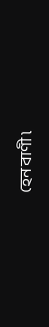হেন বাণী ৷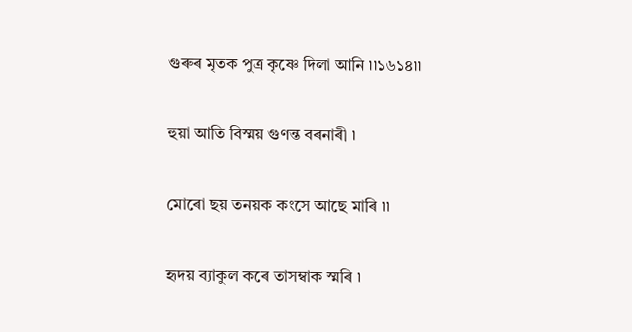গুৰুৰ মৃতক পুত্ৰ কৃষ্ণে দিলা আনি ৷৷১৬১৪৷৷

হুয়া আতি বিস্ময় গুণন্ত বৰনাৰী ৷

মোৰো ছয় তনয়ক কংসে আছে মাৰি ৷৷

হৃদয় ব্যাকুল কৰে তাসম্বাক স্মৰি ৷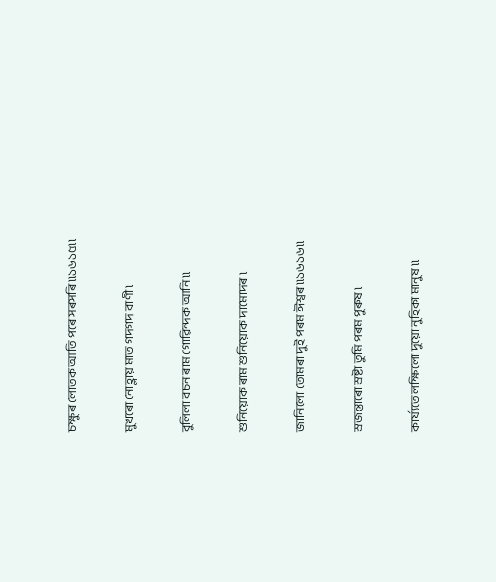চক্ষুৰ লোতক আতি পৰে সৰসৰি ৷৷১৬১৫৷৷

মুখৰো নোহ্লায় মাত গদগদ বাণী ৷

বুলিলা বচন ৰাম গোৱিন্দক আনি ৷৷

শুনিয়োক ৰাম শুনিয়োক দামোদৰ ৷

জানিলো তোমৰা দুই পৰম ঈশ্বৰ ৷৷১৬১৬৷৷

স্ৰজন্তাৰো স্ৰষ্টা তুমি পৰম পুৰুষ ৷

কাৰ্য্যতে লক্ষিলো দুয়ো নুহিকা মানুষ ৷৷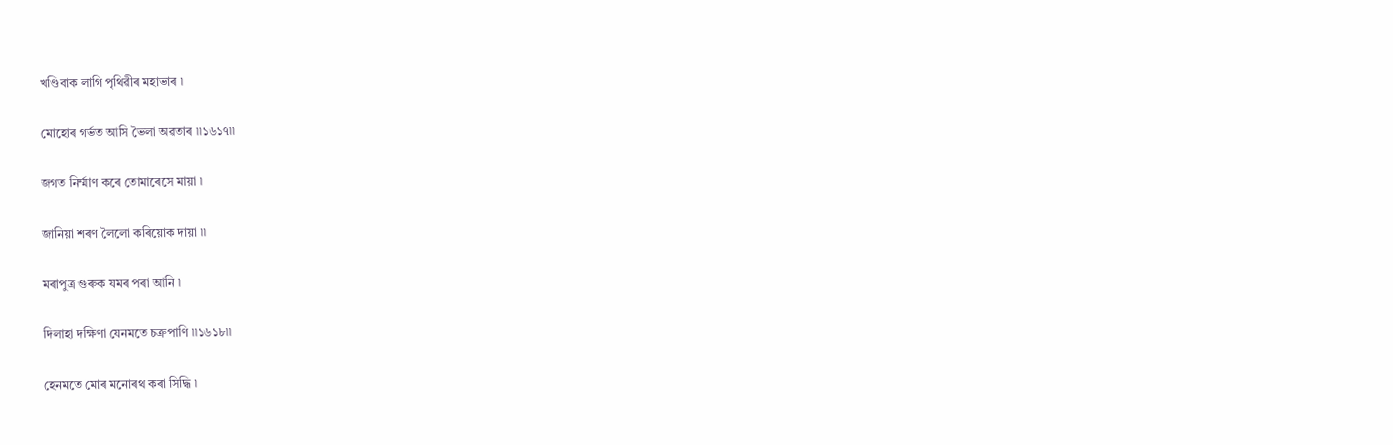খণ্ডিবাক লাগি পৃথিৱীৰ মহাভাৰ ৷

মোহোৰ গৰ্ভত আসি ভৈলা অৱতাৰ ৷৷১৬১৭৷৷

জগত নিৰ্ম্মাণ কৰে তোমাৰেসে মায়া ৷

জানিয়া শৰণ লৈলো কৰিয়োক দায়া ৷৷

মৰাপুত্ৰ গুৰুক যমৰ পৰা আনি ৷

দিলাহা দক্ষিণা যেনমতে চক্রপাণি ৷৷১৬১৮৷৷

হেনমতে মোৰ মনোৰথ কৰা সিদ্ধি ৷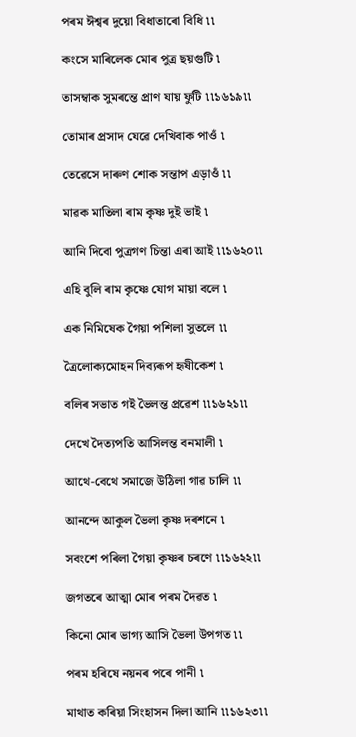পৰম ঈশ্বৰ দুয়ো বিধাতাৰো বিধি ৷৷

কংসে মাৰিলেক মোৰ পুত্ৰ ছয়গুটি ৷

তাসম্বাক সুমৰন্তে প্ৰাণ যায় ফুটি ৷৷১৬১৯৷৷

তোমাৰ প্ৰসাদ যেৱে দেখিবাক পাওঁ ৷

তেৱেসে দাৰুণ শোক সন্তাপ এড়াওঁ ৷৷

মাৱক মাতিলা ৰাম কৃষ্ণ দুই ভাই ৷

আনি দিবো পুত্ৰগণ চিন্তা এৰা আই ৷৷১৬২০৷৷

এহি বুলি ৰাম কৃষ্ণে যোগ মায়া বলে ৷

এক নিমিষেক গৈয়া পশিলা সুতলে ৷৷

ত্ৰৈলোক্যমোহন দিব্যৰূপ হৃষীকেশ ৷

বলিৰ সভাত গই ভৈলন্ত প্ৰৱেশ ৷৷১৬২১৷৷

দেখে দৈত্যপতি আসিলন্ত বনমালী ৷

আথে-বেথে সমাজে উঠিলা গাৱ চালি ৷৷

আনন্দে আকুল ভৈলা কৃষ্ণ দৰশনে ৷

সবংশে পৰিলা গৈয়া কৃষ্ণৰ চৰণে ৷৷১৬২২৷৷

জগতৰে আত্মা মোৰ পৰম দৈৱত ৷

কিনো মোৰ ভাগ্য আসি ভৈলা উপগত ৷৷

পৰম হৰিষে নয়নৰ পৰে পানী ৷

মাথাত কৰিয়া সিংহাসন দিলা আনি ৷৷১৬২৩৷৷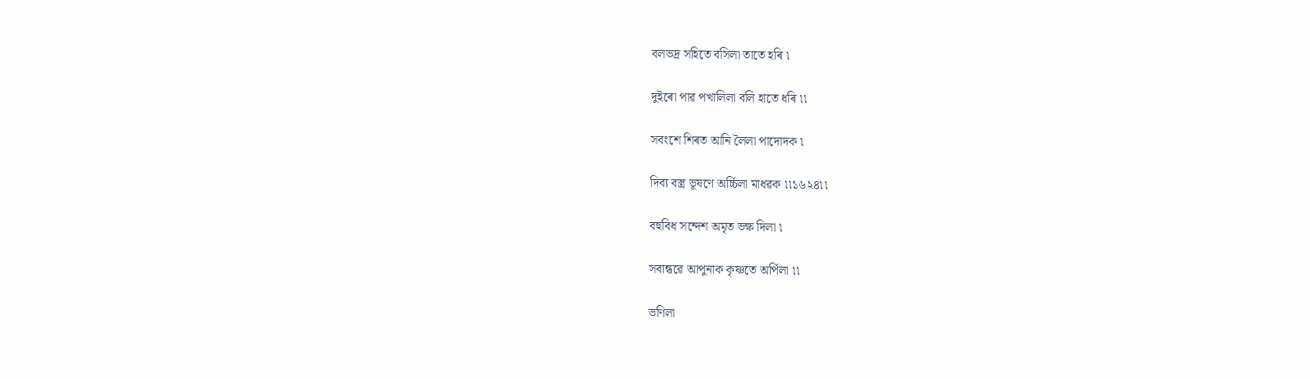বলভদ্ৰ সহিতে বসিলা তাতে হৰি ৷

দুইৰো পাৱ পখালিলা বলি হাতে ধৰি ৷৷

সবংশে শিৰত আনি লৈলা পাদোদক ৷

দিব্য বস্ত্ৰ ভূষণে অৰ্চ্চিলা মাধৱক ৷৷১৬২৪৷৷

বহুবিধ সন্দেশ অমৃত ভক্ষ দিলা ৷

সবান্ধৱে আপুনাক কৃষ্ণতে অৰ্পিলা ৷৷

ভণিলা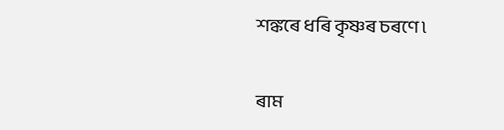শঙ্কৰে ধৰি কৃষ্ণৰ চৰণে ৷

ৰাম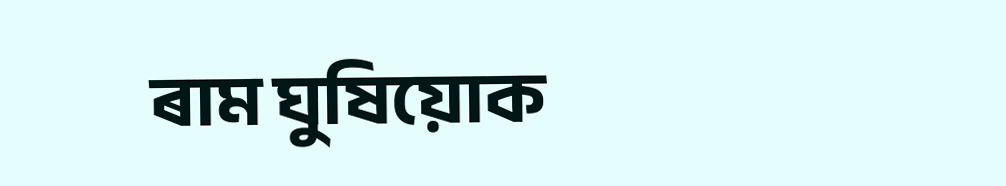ৰাম ঘুষিয়োক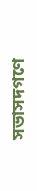সভাসদগণে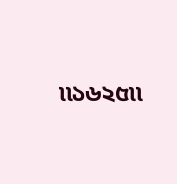৷৷১৬২৫৷৷